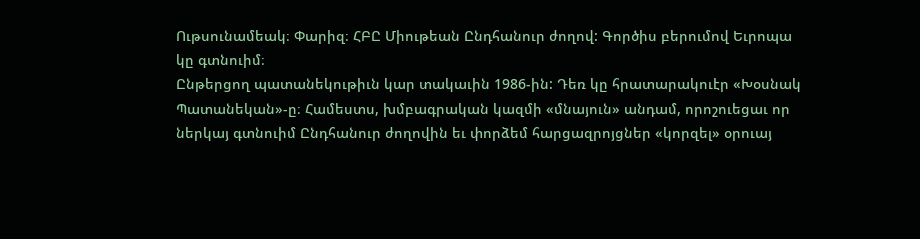Ութսունամեակ։ Փարիզ։ ՀԲԸ Միութեան Ընդհանուր ժողով: Գործիս բերումով Եւրոպա կը գտնուիմ։
Ընթերցող պատանեկութիւն կար տակաւին 1986-ին: Դեռ կը հրատարակուէր «Խօսնակ Պատանեկան»-ը։ Համեստս, խմբագրական կազմի «մնայուն» անդամ, որոշուեցաւ որ ներկայ գտնուիմ Ընդհանուր ժողովին եւ փորձեմ հարցազրոյցներ «կորզել» օրուայ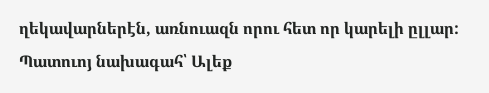ղեկավարներէն, առնուազն որու հետ որ կարելի ըլլար:
Պատուոյ նախագահ՝ Ալեք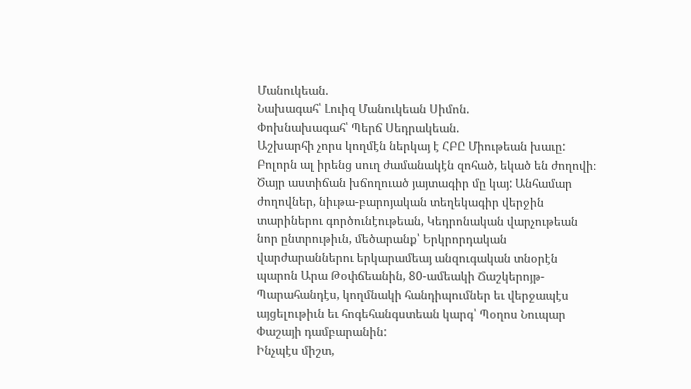Մանուկեան.
Նախագահ՝ Լուիզ Մանուկեան Սիմոն.
Փոխնախագահ՝ Պերճ Սեդրակեան.
Աշխարհի չորս կողմէն ներկայ է ՀԲԸ Միութեան խաւը: Բոլորն ալ իրենց սուղ ժամանակէն զոհած, եկած են ժողովի։ Ծայր աստիճան խճողուած յայտագիր մը կայ: Անհամար ժողովներ, նիւթա-բարոյական տեղեկագիր վերջին տարիներու գործունէութեան, Կեդրոնական վարչութեան նոր ընտրութիւն, մեծարանք՝ Երկրորդական վարժարաններու երկարամեայ անզուգական տնօրէն պարոն Արա Թօփճեանին, 80-ամեակի Ճաշկերոյթ-Պարահանդէս, կողմնակի հանդիպումներ եւ վերջապէս այցելութիւն եւ հոգեհանգստեան կարգ՝ Պօղոս Նուպար Փաշայի դամբարանին:
Ինչպէս միշտ,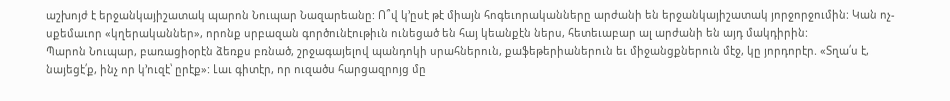աշխոյժ է երջանկայիշատակ պարոն Նուպար Նազարեանը: Ո՞վ կ’ըսէ թէ միայն հոգեւորականները արժանի են երջանկայիշատակ յորջորջումին: Կան ոչ-սքեմաւոր «կղերականներ», որոնք սրբազան գործունէութիւն ունեցած են հայ կեանքէն ներս, հետեւաբար ալ արժանի են այդ մակդիրին:
Պարոն Նուպար, բառացիօրէն ձեռքս բռնած, շրջագայելով պանդոկի սրահներուն, քաֆեթերիաներուն եւ միջանցքներուն մէջ, կը յորդորէր. «Տղա՛ս է, նայեցէ՛ք, ինչ որ կ’ուզէ՝ ըրէք»: Լաւ գիտէր, որ ուզածս հարցազրոյց մը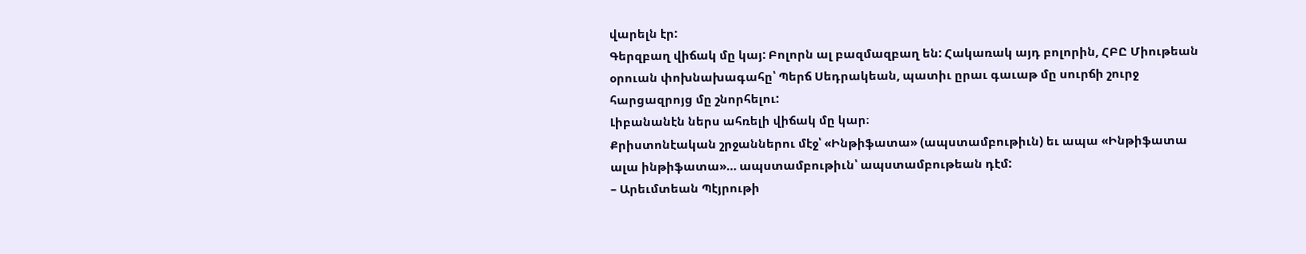վարելն էր:
Գերզբաղ վիճակ մը կայ: Բոլորն ալ բազմազբաղ են: Հակառակ այդ բոլորին, ՀԲԸ Միութեան օրուան փոխնախագահը՝ Պերճ Սեդրակեան, պատիւ ըրաւ գաւաթ մը սուրճի շուրջ հարցազրոյց մը շնորհելու:
Լիբանանէն ներս ահռելի վիճակ մը կար։
Քրիստոնէական շրջաններու մէջ՝ «Ինթիֆատա» (ապստամբութիւն) եւ ապա «Ինթիֆատա ալա ինթիֆատա»… ապստամբութիւն՝ ապստամբութեան դէմ:
– Արեւմտեան Պէյրութի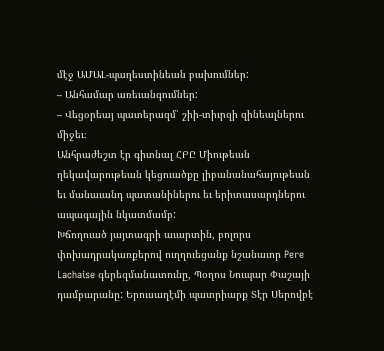մէջ ԱՄԱԼ-պաղեստինեան բախումներ:
– Անհամար առեւանգումներ:
– Վեցօրեայ պատերազմ՝ շիի-տիւրզի զինեալներու միջեւ։
Անհրաժեշտ էր գիտնալ ՀԲԸ Միութեան ղեկավարութեան կեցուածքը լիբանանահայութեան եւ մանաւանդ պատանիներու եւ երիտասարդներու ապագային նկատմամբ:
Խճողուած յայտագրի աւարտին, բոլորս փոխադրակառքերով ուղղուեցանք նշանաւոր Pere Lachaise գերեզմանատունը, Պօղոս Նուպար Փաշայի դամբարանը: Երուսաղէմի պատրիարք Տէր Սերովբէ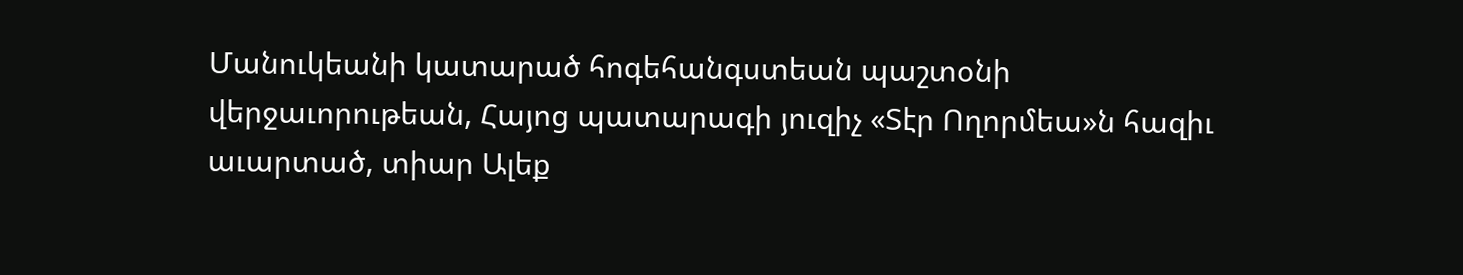Մանուկեանի կատարած հոգեհանգստեան պաշտօնի վերջաւորութեան, Հայոց պատարագի յուզիչ «Տէր Ողորմեա»ն հազիւ աւարտած, տիար Ալեք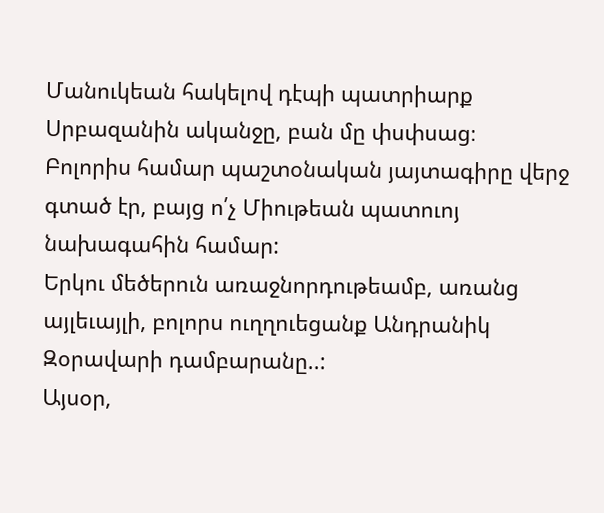Մանուկեան հակելով դէպի պատրիարք Սրբազանին ականջը, բան մը փսփսաց։
Բոլորիս համար պաշտօնական յայտագիրը վերջ գտած էր, բայց ո՛չ Միութեան պատուոյ նախագահին համար:
Երկու մեծերուն առաջնորդութեամբ, առանց այլեւայլի, բոլորս ուղղուեցանք Անդրանիկ Զօրավարի դամբարանը..:
Այսօր,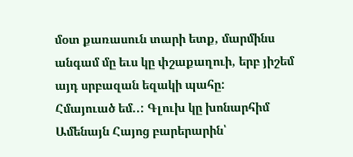մօտ քառասուն տարի ետք, մարմինս անգամ մը եւս կը փշաքաղուի, երբ յիշեմ այդ սրբազան եզակի պահը:
Հմայուած եմ..: Գլուխ կը խոնարհիմ Ամենայն Հայոց բարերարին՝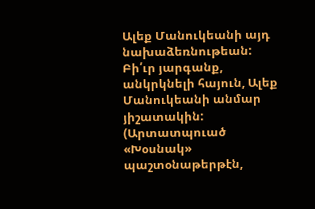Ալեք Մանուկեանի այդ նախաձեռնութեան:
Բի՛ւր յարգանք, անկրկնելի հայուն, Ալեք Մանուկեանի անմար յիշատակին:
(Արտատպուած «Խօսնակ» պաշտօնաթերթէն,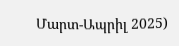Մարտ-Ապրիլ 2025)